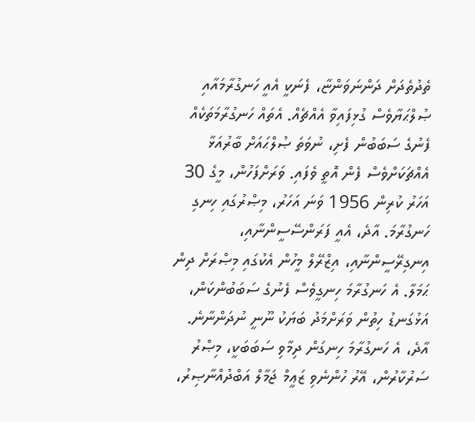ތެދުތެދަށް ދަންނަވަންޏާ، ފެނަކީ އެއީ ހަނގުރާމައާއި ޞުލްޙަޔާވެސް ގުޅިފައިވާ އެއްޗެއް. އެތައް ހަނގުރާމަތަކެއް ފެނުގެ ސަބަބުން ފެށި، ނުވަތަ ޞުލްޙައަށް ބާރުއަޅާ އެއްޗަކަށްވެސް ފެން އޮތީ ވެފައި. ވަރަށްފަހުން، މީގެ 30 އަހަރު ކުރިން 1956 ވަނަ އަހަރު، މިޞްރުގައި ހިނގި ހަނގުރާމަ. އާދެ، އެއީ ފަރަންސޭސީންނާއި، އިނގިރޭސީންނާއި، އިޒްރޭލް މީހުން އެކުގައި މިޞްރަށް ދިން ޙަމަލާ. އެ ހަނގުރާމަ ހިނގީވެސް ފެނުގެ ސަބަބުންކަން، އަޅުގަނޑު ހިތުން ވަރަށްމަދު ބަޔަކު ނޫނީ ނުދަންނާނެ. އާދެ، އެ ހަނގުރާމަ ހިނގަން ދިމާވި ސަބަބަކީ، މިޞްރު ސަރުކާރުން، އޭރު ހުންނެވި ޒަޢީމް ޖަމާލް އަބްދުއްނާޞިރު،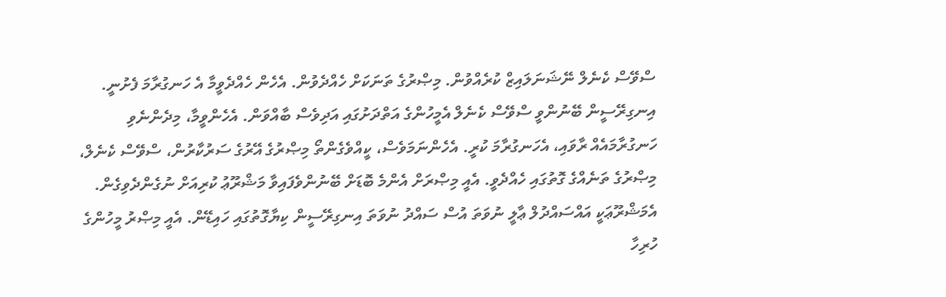ސްވޭސް ކެނެލް ނޭޝަނަލައިޒް ކުރެއްވުން. މިޞްރުގެ ތަނަކަށް ހެއްދެވުން. އެހެން ހެއްދެވީމާ އެ ހަނގުރާމަ ފެށުނީ. އިނގިރޭސީން ބޭނުންވީ ސްވޭސް ކެނެލް އެމީހުންގެ އަތްދަށުގައި އަދިވެސް ބާއްވަން. އެހެންވީމާ، މިދެންނެވި ހަނގުރާމައެއް ރާވައި، އެހަނގުރާމަ ކުރީ. އެހެންނަމަވެސް، ކީއްވެގެންތޯ މިޞްރުގެ އޭރުގެ ސަރުކާރުން، ސްވޭސް ކެނެލް، މިޞްރުގެ ތަނެއްގެ ގޮތުގައި ހެއްދެވީ. އެއީ މިޞްރަށް އެންމެ ބޮޑަށް ބޭނުންވެފައިވާ މަޝްރޫޢު ކުރިއަށް ނުގެންދެވިގެން. އެމަޝްރޫޢަކީ އައްސައްދުލް ޢާލީ ނުވަތަ އުސް ސައްދު ނުވަތަ އިނގިރޭސީން ކިޔާގޮތުގައި ހައިޑޭން. އެއީ މިޞްރު މީހުންގެ ހުރިހާ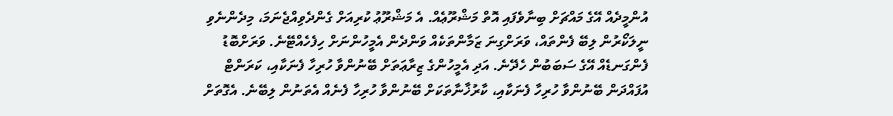އުންމީދެއް އޭގެ މައްޗަށް ބިނާވެފައި އޮތް މަޝްރޫޢެއް. އެ މަޝްރޫޢު ކުރިއަށް ގެންދެވިއްޖެނަމަ، މިދެންނެވި ނީލަކޯރުން ލިބޭ ފެންތައް، ވަރަށްގިނަ ޒަމާންތަކެއް ވަންދެން އެމީހުންނަށް ހިފެހެއްޓޭނެ. ވަރަށްބޮޑު ފެންގަނޑެއް އޭގެ ސަބަބުން ހެދޭނެ. އަދި އެމީހުންގެ ޒިރާޢަތަށް ބޭނުންވާ ހުރިހާ ފެނަކާއި، ކަރަންޓް އުފައްދަން ބޭނުންވާ ހުރިހާ ފެނަކާއި، ކާރުޚާނާތަކަށް ބޭނުންވާ ހުރިހާ ފެނެއް އެތަނުން ލިބޭނެ. އެގޮތަށް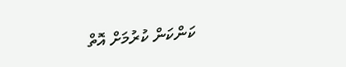ކަންކަން ކުރުމަށް އޮތް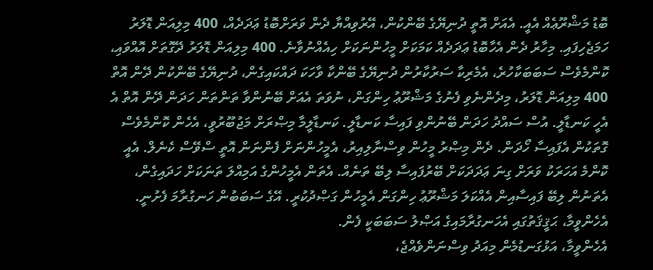ބޮޑު މަޝްރޫޢެއް އެއީ. އެއަށް އޮތީ ދުނިޔޭގެ ބޭންކުން، އޭރުވިއްޔާ ދެން ވަރަށްބޮޑު ޢަދަދެއް، 400 މިލިއަން ޑޮލަރު ހަމަޖެހިފައި. މިހާރު ދެން އެހާބޮޑު ޢަދަދެއް ކަމަކަށް މީހުންނަކަށް ހިއެއްނުވާނެ. 400 މިލިއަން ޑޮލަރު ދޭގޮތަށް އޮއްވައި، ކޮންމެވެސް ސަބަބަކާހުރެ، އެމެރިކާ ސަރުކާރުން ދުނިޔޭގެ ބޭންކާ ވާހަކަ ދައްކައިގެން، ދުނިޔޭގެ ބޭންކުން ދޭން އޮތް 400 މިލިއަން ޑޮލަރު، މިދެންނެވި ފެނުގެ މަޝްރޫޢު ހިންގަން، ނުވަތަ އެއަށް ބޭނުންވާ ތަންތަން ހަދަން ދޭން އޮތް އެ އެހީ ކަނޑާލީ. އުސް ސައްދު ހަދަން ބޭނުންވި ފައިސާ ކަނޑާލީ. ކަނޑާލީމާ މިޞްރަށް މަޖުބޫރުވީ، އެހެން ކޮންމެވެސް ގޮތަކުން އެފައިސާ ހޯދަން. ދެން މިޞްރު މީހުން ވިސްނާލިއިރު، އެމީހުންނަށް ފެންނަން އޮތީ ސްވޭސް ކެނެލް. އެއީ ކޮންމެ އަހަރަކު ވަރަށް ގިނަ ޢަދަދަކަށް ބޭރުފައިސާ ލިބޭ ތަނެއް. އެތަން އެމީހުންގެ އަމިއްލަ ތަނަކަށް ހަދައިގެން، އެތަނުން ލިބޭ ފައިސާއިން އެއްކަލަ މަޝްރޫޢު ހިންގަން އެމީހުން ގަޞްދުކުރީ. އޭގެ ސަބަބުން ހަނގުރާމަ ފެށުނީ. އެހެންވީމާ، ޙަޤީޤަތުގައި އެހަނގުރާމައިގެ އަޞްލު ސަބަބަކީ ފެން.
އެހެންވީމާ، އަޅުގަނޑުމެން މިއަދު ވިސްނަންވެއްޖެ،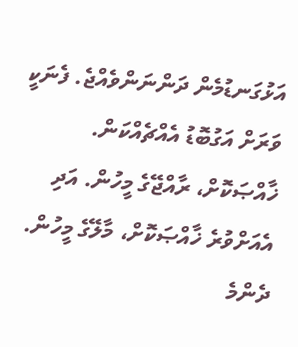އަޅުގަނޑުމެން ދަންނަންވެއްޖެ. ފެނަކީ ވަރަށް އަގުބޮޑު އެއްޗެއްކަން. ޚާއްޞަކޮށް، ރާއްޖޭގެ މީހުން. އަދި އެއަށްވުރެ ޚާއްޞަކޮށް، މާލޭގެ މީހުން. ދެންމެ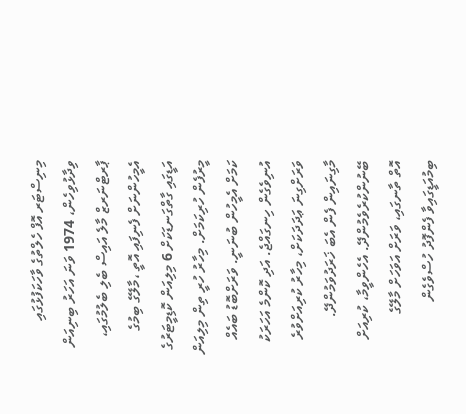މިނިސްޓަރ އޮފް ހެލްތުގެ ވާހަކަފުޅުގައި ވިދާޅުވިހެން، 1974 ވަނަ އަހަރު ބިނިއަން ޕާރޓްނަރޒް މާލެ އައިސް ބެލި ބެލުމުގައި، އެމީހުންނަށް ފެނިފައި އޮތީ ،މާލޭގެ ބިމުގެ އަޑީގައި ގާތްގަނޑަކަށް 6 މިލިއަން ކޮޑިމީޓަރުގެ މީރުފެން ހުރިކަމަށް. މިހާރު ހުރީ ތިން މިލިއަން ކަމަށް އެމީހުން ބުނަނީ. ވަރަށްބޮޑު ބައެއް އުނިވެގެން ހިނގައްޖެ. އަދި ކޮންމެ އަހަރަކު ވަރަށްގިނަ ޢަދަދަކަށް، މިހާރު ކުރިއަށްވުރެ މާގިނައިން ފެން އެބަ ޚަރަދުވަމުންދޭ. ބޭނުންކުރެވެމުންދޭ. އެހެންވީމާ، ކުރިއަށް އޮތް ތާނގައި، ވަރަށް އަވަހަށް މާލޭގެ ބިމުއަޑީގައިވާ ފެންފޮދު ހުސްވެގެން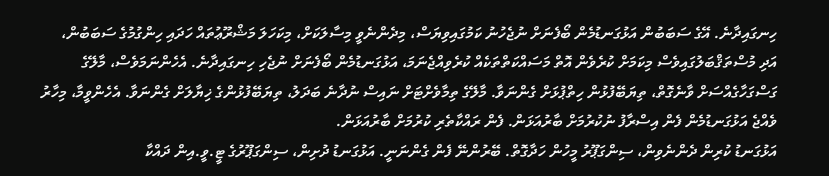ހިނގައިދާނެ. އޭގެ ސަބަބުން އަޅުގަނޑުމެން ބޯފެނަށް ނުޖެހުނު ކަމުގައިވިޔަސް، މިދެންނެވީ މިސާލަކަށް، މިކަހަލަ މަޝްރޫޢުތައް ހަދައި ހިންގުމުގެ ސަބަބުން، އަދި މުސްތަޤްބަލުގައިވެސް މިކަމަށް ކުރެވެން އޮތް މަސައްކަތްތަކެއް ކުރެވިއްޖެނަމަ، އަޅުގަނޑުމެން ބޯފެނަށް ނުޖެހި ހިނގައިދާނެ. އެހެންނަމަވެސް، މާލޭގެ ގަސްގަހާގެއްސަށް ވާނެގޮތް، ތިޔަބޭފުޅުން ހިތްޕުޅަށް ގެންނަވާ. މާލޭގެ ތިމާވެށްޓަށް ނައިސް ނުދާނެ ބަދަލު، ތިޔަބޭފުޅުންގެ ޚިޔާލަށް ގެންނަވާ. އެހެންވީމާ، މިހާރު ވެއްޖެ އަޅުގަނޑުމެން ފެން އިސްރާފު ނުކުރުމަށް ބާރުއަޅަން. ފެން ރައްކާތެރި ކުރުމަށް ބާރުއަޅަން.
އަޅުގަނޑު ކުރިން ދެންނެވިން، ސިންގަޕޫރު މީހުން ހަދާގޮތް. ބޭރުންނޭ ފެން ގެންނަނީ. އަޅުގަނޑު ދުށިން، ސިންގަޕޫރުގެ ޓީ.ވީ.އިން ދައްކާ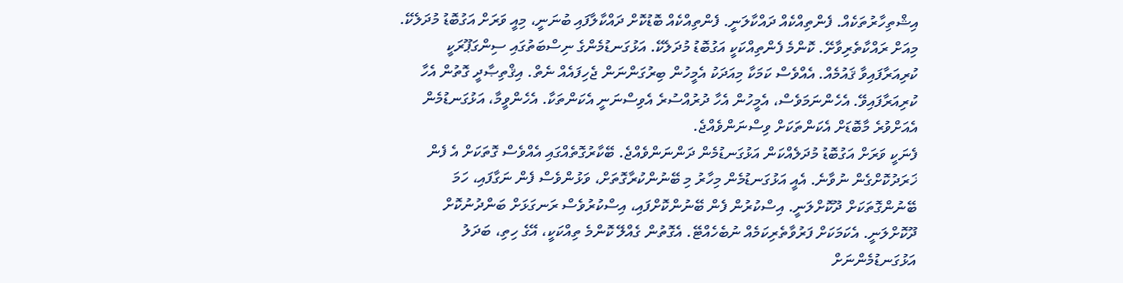އިޝްތިހާރުތަކެއް. ފެންތިއްކެއް ދައްކާލަނީ. ފެންތިއްކެއް ބޮޑުކޮށް ދައްކާލާފައި ބުނަނީ، މިއީ ވަރަށް އަގުބޮޑު މުދަލެކޭ. މިއަށް ރައްކާތެރިވާށޭ. ކޮންމެ ފެންތިއްކަކީ އަގުބޮޑު މުދަލެކޭ. އަޅުގަނޑުމެންގެ ނިސްބަތުގައި ސިންގަޕޫރަކީ ކުރިއަރާފައިވާ ޤައުމެއް. އެއްވެސް ކަމަކާ މިއަދަކު އެމީހުން ބިރުގަންނަން ޖެހިފައެއް ނެތް. އިޤްތިޞާދީ ގޮތުން އެހާ ކުރިއަރާފައިވޭ. އެހެންނަމަވެސް، އެމީހުން އެހާ ދުރުއްސުރެ އެވިސްނަނީ އެކަންތަކާ. އެހެންވީމާ، އަޅުގަނޑުމެން އެއަށްވުރެ މާބޮޑަށް އެކަންތަކަށް ވިސްނަންވެއްޖެ.
ފެނަކީ ވަރަށް އަގުބޮޑު މުދަލެއްކަން އަޅުގަނޑުމެން ދަންނަންވެއްޖެ. ބޭކާރުގޮތެއްގައި އެއްވެސް ގޮތަކަށް އެ ފެން ޚަރަދުކޮށްގެން ނުވާނެ. އެއީ އަޅުގަނޑުމެން މިހާރު މި ބޭނުންކުރާގޮތަށް، ވަޅުންވެސް ފެން ނަގާފައި، ހަމަ ބޭނުންގޮތަކަށް ދޫކޮށްލަނީ. އިސްކުރުން ފެން ބޭނުންކޮށްފައި، އިސްކުރުވެސް ރަނގަޅަށް ބަންދުނުކޮށް ދޫކޮށްލަނީ. އެކަމަކަށް ފަރުވާތެރިކަމެއް ނުބެހެއްޓޭ. އެގޮތުން ގެއްލޭ ކޮންމެ ތިއްކަކީ، އޭގެ ހިތި، ބަދަލު އަޅުގަނޑުމެންނަށް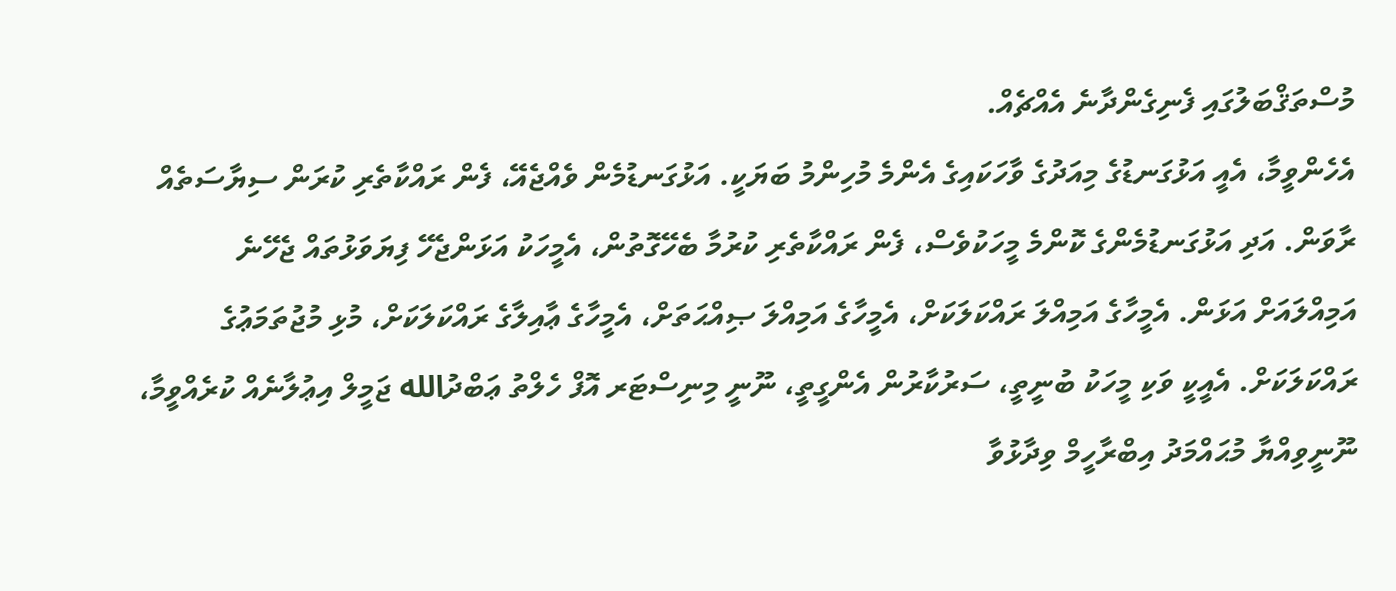މުސްތަޤްބަލުގައި ފެނިގެންދާނެ އެއްޗެއް.
އެހެންވީމާ، އެއީ އަޅުގަނޑުގެ މިއަދުގެ ވާހަކައިގެ އެންމެ މުހިންމު ބަޔަކީ. އަޅުގަނޑުމެން ވެއްޖެއޭ، ފެން ރައްކާތެރި ކުރަން ސިޔާސަތެއް ރާވަން. އަދި އަޅުގަނޑުމެންގެ ކޮންމެ މީހަކުވެސް، ފެން ރައްކާތެރި ކުރުމާ ބެހޭގޮތުން، އެމީހަކު އަޅަންޖެހޭ ފިޔަވަޅުތައް ޖެހޭނެ އަމިއްލައަށް އަޅަން. އެމީހާގެ އަމިއްލަ ރައްކަލަކަށް، އެމީހާގެ އަމިއްލަ ޞިއްޙަތަށް، އެމީހާގެ ޢާއިލާގެ ރައްކަލަކަށް، މުޅި މުޖުތަމަޢުގެ ރައްކަލަކަށް. އެއީކީ ވަކި މީހަކު ބުނީތީ، ސަރުކާރުން އެންގީތީ، ނޫނީ މިނިސްޓަރ އޮފް ހެލްތު ޢަބްދުالله ޖަމީލް އިޢުލާނެއް ކުރެއްވީމާ، ނޫނީވިއްޔާ މުޙައްމަދު އިބްރާހީމް ވިދާޅުވާ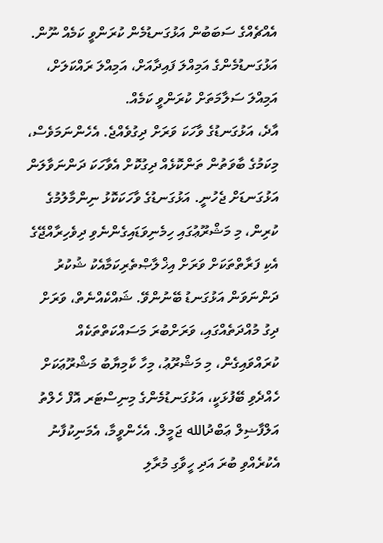އެއްޗެއްގެ ސަބަބުން އަޅުގަނޑުމެން ކުރަންވީ ކަމެއް ނޫން. އަޅުގަނޑުމެންގެ އަމިއްލަ ފައިދާއަށް، އަމިއްލަ ރައްކަލަށް، އަމިއްލަ ސަލާމަތަށް ކުރަންވީ ކަމެއް.
އާދެ، އަޅުގަނޑުގެ ވާހަކަ ވަރަށް ދިގުވެއްޖެ. އެހެންނަމަވެސް، މިކަމުގެ ބާވަތުން ތަންކޮޅެއް ދިގުކޮށް އެވާހަކަ ދަންނަވާލަން އަޅުގަނޑަށް ޖެހުނީ. އަޅުގަނޑުގެ ވާހަކަކޮޅު ނިންމާލުމުގެ ކުރިން، މި މަޝްރޫޢުގައި ހިމެނިވަޑައިގެންނެވި ދިވެހިރާއްޖޭގެ އެކި ފަރާތްތަކަށް ވަރަށް އިޚްލާޞްތެރިކަމާއެކު ޝުކުރު ދަންނަވަން އަޅުގަނޑު ބޭނުންވޭ. ޝައްކެއްނެތް، ވަރަށް ދިގު މުއްދަތެއްގައި، ވަރަށްބުރަ މަސައްކަތްތަކެއް ކުރައްވައިގެން، މި މަޝްރޫޢު، މިހާ ކާމިޔާބު މަޝްރޫޢަކަށް ހެއްދެވި ބޭފުޅަކީ، އަޅުގަނޑުމެންގެ މިނިސްޓަރ އޮފް ހެލްތު އަލްފާޟިލް ޢަބްދުالله ޖަމީލް. އެހެންވީމާ، އެމަނިކުފާނު އެކުރެއްވި ބުރަ އަދި ހީވާގި މުރާލި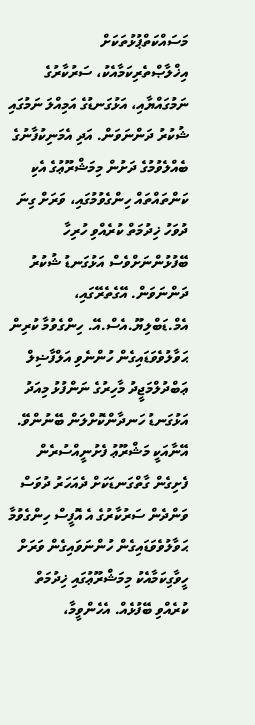މަސައްކަތްޕުޅުތަކަށް އިޚްލާޞްތެރިކަމާއެކު، ސަރުކާރުގެ ނަމުގައްޔާއި، އަޅުގަނޑުގެ އަމިއްލަ ނަމުގައި ޝުކުރު ދަންނަވަން. އަދި އެމަނިކުފާނުގެ ބެއްލެވުމުގެ ދަށުން މިމަޝްރޫޢުގެ އެކި ކަންތައްތައް ހިންގެވުމުގައި، ވަރަށް ގިނަ ދުވަހު ޚިދުމަތް ކުރެއްވި ހުރިހާ ބޭފުޅުންނަށްވެސް އަޅުގަނޑު ޝުކުރު ދަންނަވަން. އޭގެތެރޭގައި، އެމް.ޑަބްލިޔޫ.އެސް.އޭ. ހިންގެވުމާ ކުރިން ޙަވާލުވެވަޑައިގެން ހުންނެވި އަލްފާޟިލް ޢަބްދުލްމަޖީދު މާހިރުގެ ނަންފުޅު މިއަދު އަޅުގަނޑު ހަނދާންކޮށްލަން ބޭނުންވޭ. އޭނާއަކީ މަޝްރޫޢު ފެށުނީއްސުރެން ފެށިގެން ގާތްގަނޑަކަށް ދެއަހަރު ދުވަސް ވަންދެން ސަރުކާރުގެ އެ އޮފީސް ހިންގެވުމާ ޙަވާލުވެވަޑައިގެން ހުންނަވައިގެން ވަރަށް ހީވާގިކަމާއެކު މިމަޝްރޫޢުގައި ޚިދުމަތް ކުރެއްވި ބޭފުޅެއް. އެހެންވީމާ،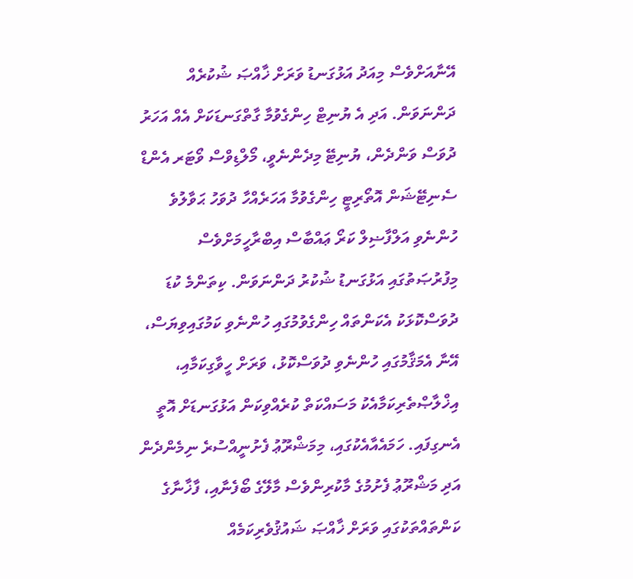އޭނާއަށްވެސް މިއަދު އަޅުގަނޑު ވަރަށް ޚާއްޞަ ޝުކުރެއް ދަންނަވަން. އަދި އެ ޔުނިޓް ހިންގެވުމާ ގާތްގަނޑަކަށް އެއް އަހަރު ދުވަސް ވަންދެން، ޔުނިޓޭ މިދެންނެވީ، މޯލްޑިވްސް ވޯޓަރ އެންޑް ސެނިޓޭޝަން އޮތޯރިޓީ ހިންގެވުމާ އަހަރެއްހާ ދުވަހު ޙަވާލުވެ ހުންނެވި އަލްފާޟިލް ކަރޯ ޢައްބާސް އިބްރާހީމަށްވެސް މިފުރުޞަތުގައި އަޅުގަނޑު ޝުކުރު ދަންނަވަން. ކިތަންމެ ކުޑަ ދުވަސްކޮޅަކު އެކަންތައް ހިންގެވުމުގައި ހުންނެވި ކަމުގައިވިޔަސް، އޭނާ އެމަޤާމުގައި ހުންނެވި ދުވަސްކޮޅު، ވަރަށް ހީވާގިކަމާއި، އިޚްލާޞްތެރިކަމާއެކު މަސައްކަތް ކުރެއްވިކަން އަޅުގަނޑަށް އޮތީ އެނގިފައި. ހަމައެއާއެކުގައި، މިމަޝްރޫޢު ފެށުނީއްސުރެ ނިމެންދެން އަދި މަޝްރޫޢު ފެށުމުގެ މާކުރިންވެސް މާލޭގެ ބޯފެނާއި، ފާޚާނާގެ ކަންތައްތަކުގައި ވަރަށް ޚާއްޞަ ޝައުޤުވެރިކަމެއް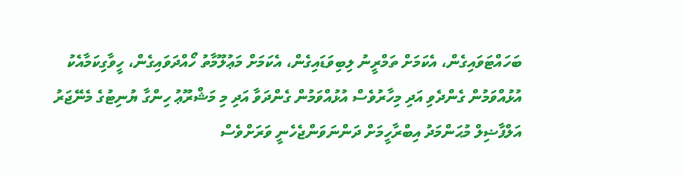ބަހައްޓަވައިގެން، އެކަމަށް ތަމްރީނު ލިބިވަޑައިގެން، އެކަމަށް މަޢުލޫމާތު ހޯއްދަވައިގެން، ހީވާގިކަމާއެކު އުޅުއްވަމުން ގެންދެވި އަދި މިހާރުވެސް އުޅުއްވަމުން ގެންދަވާ އަދި މި މަޝްރޫޢު ހިންގާ ޔުނިޓުގެ މެނޭޖަރު އަލްފާޟިލް މުޙަންމަދު އިބްރާހީމަށް ދަންނަވަންޖެހެނީ ވަރަށްވެސް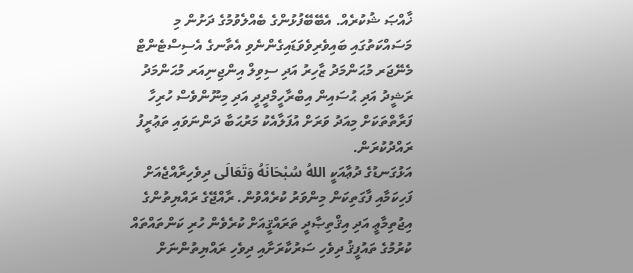ޚާއްޞަ ޝުކުރެއް. އެބޭބޭފުޅުންގެ ބެއްލެވުމުގެ ދަށުން މި މަސައްކަތުގައި ބައިވެރިވެވަޑައިގެންނެވި އެތާނގެ އެސިސްޓެންޓް މެނޭޖަރ މުޙަންމަދު ޒާހިރު އަދި ސިވިލް އިންޖިނިއަރ މުޙަންމަދު ރަޝީދު އަދި ޙުސައިން އިބްރާހީމްދީދީ އަދި މިނޫންވެސް ހުރިހާ ފަރާތްތަކަށް މިއަދު ވަރަށް އުފަލާއެކު މަރުޙަބާ ދަންނަވައި ތަޢުރީފު ރައްދުކުރަން.
އަޅުގަނޑުގެ ދުޢާއަކީ اللهُ سُبْحَانَهُ وَتَعَالَى ދިވެހިރާއްޖެއަށް ފަހިކަމާއި ފާގަތިކަން މިންވަރު ކުރެއްވުން. ރާއްޖޭގެ ރައްޔިތުންގެ އިޖުތިމާޢީ އަދި އިޤްތިޞާދީ ތަރައްޤީއަށް ކުރެވެން ހުރި ކަންތައްތައް ކުރުމުގެ ތައުފީޤު ދިވެހި ސަރުކާރަށާއި ދިވެހި ރައްޔިތުންނަށް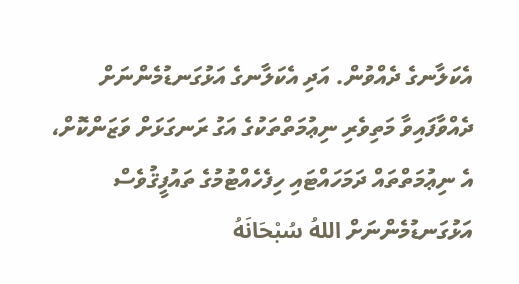އެކަލާނގެ ދެއްވުން. އަދި އެކަލާނގެ އަޅުގަނޑުމެންނަށް ދެއްވާފައިވާ މަތިވެރި ނިޢުމަތްތަކުގެ އަގު ރަނގަޅަށް ވަޒަންކޮށް، އެ ނިޢުމަތްތައް ދަމަހައްޓައި ހިފެހެއްޓުމުގެ ތައުފީޤުވެސް އަޅުގަނޑުމެންނަށް اللهُ سُبْحَانَهُ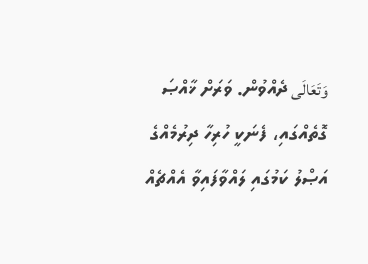وَتَعَالَى ދެއްވުން. ވަރަށް ޚާއްޞަ ގޮތެއްގައި، ފެނަކީ ހުރިހާ ދިރުމެއްގެ އަޞްލު ކަމުގައި ލައްވާފައިވާ އެއްޗެއް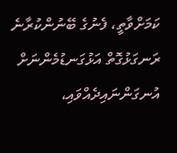ކަމަށްވާތީ، ފެނުގެ ބޭނުންކުރާނެ ރަނގަޅުގޮތް އަޅުގަނޑުމެންނަށް އުނގަންނައިދެއްވައި،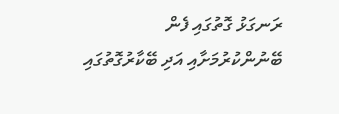ރަނގަޅު ގޮތުގައި ފެން ބޭނުންކުރުމަށާއި އަދި ބޭކާރުގޮތުގައި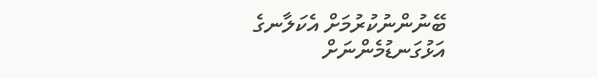ބޭނުންނުކުރުމަށް އެކަލާނގެ އަޅުގަނޑުމެންނަށް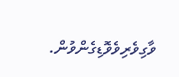ވާގިވެރިވެވޮޑިގެންވުން.